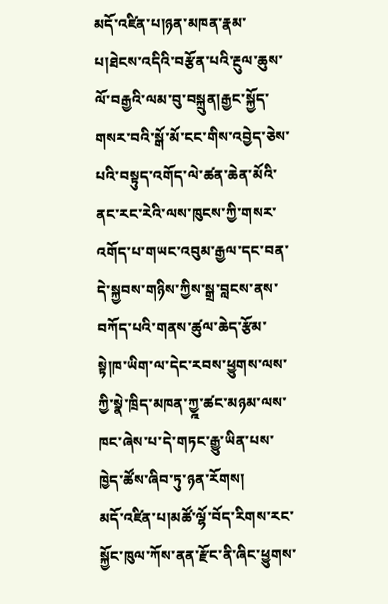མདོ་འཛིན་པ།ཉན་མཁན་རྣམ་པ།ཐེངས་འདིའི་བརྩོན་པའི་རྔུལ་ཆུས་ལོ་བརྒྱའི་ལམ་བུ་བསྐྲུན།རྒྱང་སྐྱོད་གསར་བའི་སྒོ་མོ་ངང་གིས་འབྱེད་ཅེས་པའི་བསྟུད་འགོད་ལེ་ཚན་ཆེན་མོའི་ནང་རང་རེའི་ལས་ཁུངས་ཀྱི་གསར་འགོད་པ་གཡང་འབུམ་རྒྱལ་དང་བན་དེ་སྐྱབས་གཉིས་ཀྱིས་སྒྲ་བླངས་ནས་བཀོད་པའི་གནས་ཚུལ་ཆེད་རྩོམ་སྟེ།ཁ་ཡིག་ལ་དེང་རབས་ཕྱུགས་ལས་ཀྱི་སྣེ་ཁྲིད་མཁན་ཀྱྰ་ཚང་མཉམ་ལས་ཁང་ཞེས་པ་དེ་གཏང་རྒྱུ་ཡིན་པས་ཁྱེད་ཚོས་ཞིབ་ཏུ་ཉན་རོགས།
མདོ་འཛིན་པ།མཚོ་ལྷོ་བོད་རིགས་རང་སྐྱོང་ཁུལ་ཀོས་ནན་རྫོང་ནི་ཞིང་ཕྱུགས་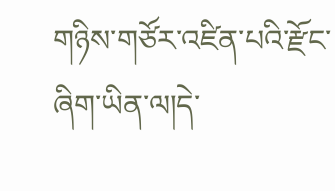གཉིས་གཙོར་འཛིན་པའི་རྫོང་ཞིག་ཡིན་ལ།དེ་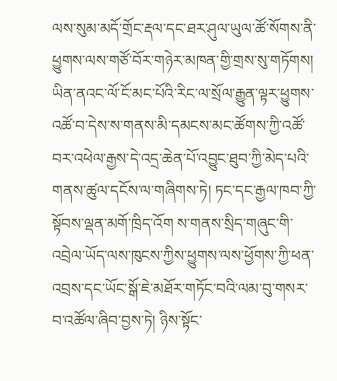ལས་སུམ་མདོ་གྲོང་རྡལ་དང་ཐར་ཤུལ་ཡུལ་ཚོ་སོགས་ནི་ཕྱུགས་ལས་གཙོ་བོར་གཉེར་མཁན་གྱི་གྲས་སུ་གཏོགས། ཡིན་ནའང་ལོ་ངོ་མང་པོའི་རིང་ལ་སྲོལ་རྒྱུན་ལྟར་ཕྱུགས་འཚོ་བ་དེས་ས་གནས་མི་དམངས་མང་ཚོགས་ཀྱི་འཚོ་བར་འཕེལ་རྒྱས་དེ་འདྲ་ཆེན་པོ་འབྱུང་ཐུབ་ཀྱི་མེད་པའི་གནས་ཚུལ་དངོས་ལ་གཞིགས་ཏེ། ཏང་དང་རྒྱལ་ཁབ་ཀྱི་སྟོབས་ལྡན་མགོ་ཁྲིད་འོག ས་གནས་སྲིད་གཞུང་གི་འབྲེལ་ཡོད་ལས་ཁུངས་ཀྱིས་ཕྱུགས་ལས་ཕྱོགས་ཀྱི་ཕན་འབྲས་དང་ཡོང་སྒོ་ཇེ་མཐོར་གཏོང་བའི་ལམ་བུ་གསར་བ་འཚོལ་ཞིབ་བྱས་ཏེ། ཉིས་སྟོང་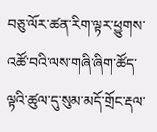བཅུ་ལོར་ཚན་རིག་ལྟར་ཕྱུགས་འཚོ་བའི་ལས་གཞི་ཞིག་ཚོད་ལྟའི་ཚུལ་དུ་སུམ་མདོ་གྲོང་རྡལ་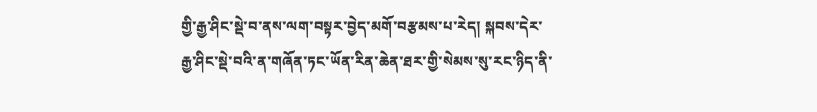གྱི་རྒྱ་ཤིང་སྡེ་བ་ནས་ལག་བསྟར་བྱེད་མགོ་བརྩམས་པ་རེད། སྐབས་དེར་རྒྱ་ཤིང་སྡེ་བའི་ན་གཞོན་ཏང་ཡོན་རིན་ཆེན་ཐར་གྱི་སེམས་སུ་རང་ཉིད་ནི་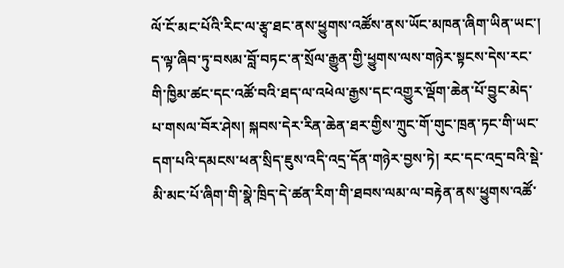ལོ་ངོ་མང་པོའི་རིང་ལ་རྩྭ་ཐང་ནས་ཕྱུགས་འཚོས་ནས་ཡོང་མཁན་ཞིག་ཡིན་ཡང་། ད་ལྟ་ཞིབ་ཏུ་བསམ་བློ་བཏང་ན་སྲོལ་རྒྱུན་གྱི་ཕྱུགས་ལས་གཉེར་སྟངས་དེས་རང་གི་ཁྱིམ་ཚང་དང་འཚོ་བའི་ཐད་ལ་འཕེལ་རྒྱས་དང་འགྱུར་ལྡོག་ཆེན་པོ་བྱུང་མེད་པ་གསལ་བོར་ཤེས། སྐབས་དེར་རིན་ཆེན་ཐར་གྱིས་ཀྲུང་གོ་གུང་ཁྲན་ཏང་གི་ཡང་དག་པའི་དམངས་ཕན་སྲིད་ཇུས་འདི་འདྲ་དོན་གཉེར་བྱས་ཏེ། རང་དང་འདྲ་བའི་སྡེ་མི་མང་པོ་ཞིག་གི་སྣེ་ཁྲིད་དེ་ཚན་རིག་གི་ཐབས་ལམ་ལ་བརྟེན་ནས་ཕྱུགས་འཚོ་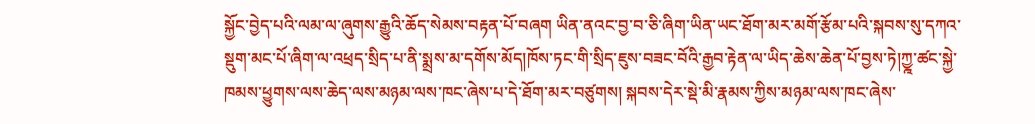སྐྱོང་བྱེད་པའི་ལམ་ལ་ཞུགས་རྒྱུའི་ཆོད་སེམས་བརྟན་པོ་བཞག ཡིན་ནའང་བྱ་བ་ཅི་ཞིག་ཡིན་ཡང་ཐོག་མར་མགོ་རྩོམ་པའི་སྐབས་སུ་དཀའ་སྡུག་མང་པོ་ཞིག་ལ་འཕྲད་སྲིད་པ་ནི་སྨྲས་མ་དགོས་མོད།ཁོས་ཏང་གི་སྲིད་ཇུས་བཟང་བོའི་རྒྱབ་རྟེན་ལ་ཡིད་ཆེས་ཆེན་པོ་བྱས་ཏེ།ཀྱྰ་ཚང་སྐྱེ་ཁམས་ཕྱུགས་ལས་ཆེད་ལས་མཉམ་ལས་ཁང་ཞེས་པ་དེ་ཐོག་མར་བཙུགས། སྐབས་དེར་སྡེ་མི་རྣམས་ཀྱིས་མཉམ་ལས་ཁང་ཞེས་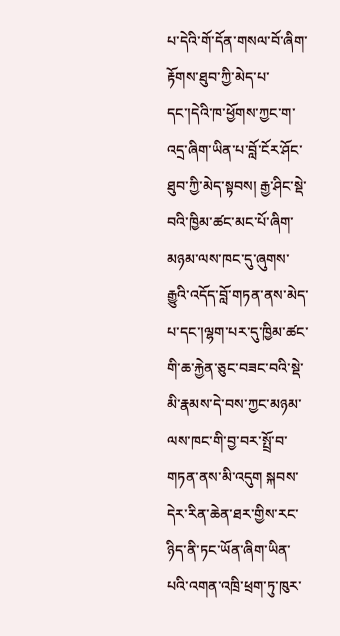པ་དེའི་གོ་དོན་གསལ་བོ་ཞིག་རྟོགས་ཐུབ་ཀྱི་མེད་པ་དང་།དེའི་ཁ་ཕྱོགས་ཀྱང་ག་འདྲ་ཞིག་ཡིན་པ་བློ་ངོར་ཤོང་ཐུབ་ཀྱི་མེད་སྟབས། རྒྱ་ཤིང་སྡེ་བའི་ཁྱིམ་ཚང་མང་པོ་ཞིག་མཉམ་ལས་ཁང་དུ་ཞུགས་རྒྱུའི་འདོད་བློ་གཏན་ནས་མེད་པ་དང་།ལྷག་པར་དུ་ཁྱིམ་ཚང་གི་ཆ་རྐྱེན་ཅུང་བཟང་བའི་སྡེ་མི་རྣམས་དེ་བས་ཀྱང་མཉམ་ལས་ཁང་གི་བྱ་བར་སྤྲོ་བ་གཏན་ནས་མི་འདུག སྐབས་དེར་རིན་ཆེན་ཐར་གྱིས་རང་ཉིད་ནི་ཏང་ཡོན་ཞིག་ཡིན་པའི་འགན་འཁྲི་ཕྲག་ཏུ་ཁུར་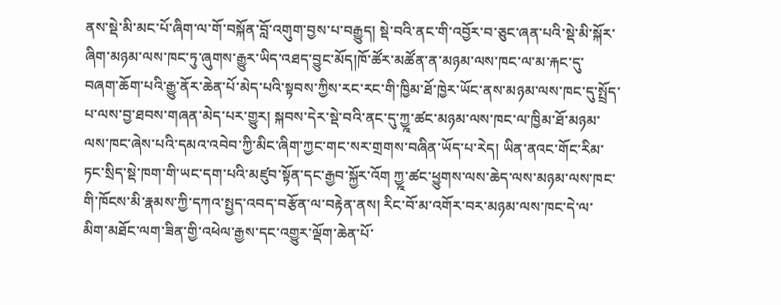ནས་སྡེ་མི་མང་པོ་ཞིག་ལ་གོ་བསྐོན་བློ་འགུག་བྱས་པ་བརྒྱུད། སྡེ་བའི་ནང་གི་འབྱོར་བ་ཅུང་ཞན་པའི་སྡེ་མི་སྐོར་ཞིག་མཉམ་ལས་ཁང་ཏུ་ཞུགས་རྒྱུར་ཡིད་འཐད་བྱུང་མོད།ཁོ་ཚོར་མཚོན་ན་མཉམ་ལས་ཁང་ལ་མ་རྐང་དུ་བཞག་ཆོག་པའི་རྒྱུ་ནོར་ཆེན་པོ་མེད་པའི་སྟབས་ཀྱིས་རང་རང་གི་ཁྱིམ་ཐོ་ཁྱེར་ཡོང་ནས་མཉམ་ལས་ཁང་དུ་སྤྲོད་པ་ལས་བྱ་ཐབས་གཞན་མེད་པར་གྱུར། སྐབས་དེར་སྡེ་བའི་ནང་དུ་ཀྱྰ་ཚང་མཉམ་ལས་ཁང་ལ་ཁྱིམ་ཐོ་མཉམ་ལས་ཁང་ཞེས་པའི་དམའ་འབེབ་ཀྱི་མིང་ཞིག་ཀྱང་གང་སར་གྲགས་བཞིན་ཡོད་པ་རེད། ཡིན་ནའང་གོང་རིམ་ཏང་སྲིད་སྡེ་ཁག་གི་ཡང་དག་པའི་མཛུབ་སྟོན་དང་རྒྱབ་སྐྱོར་འོག ཀྱྰ་ཚང་ཕྱུགས་ལས་ཆེད་ལས་མཉམ་ལས་ཁང་གི་ཁོངས་མི་རྣམས་ཀྱི་དཀའ་སྤྱད་འབད་བརྩོན་ལ་བརྟེན་ནས། རིང་བོ་མ་འགོར་བར་མཉམ་ལས་ཁང་དེ་ལ་མིག་མཐོང་ལག་ཟིན་གྱི་འཕེལ་རྒྱས་དང་འགྱུར་ལྡོག་ཆེན་པོ་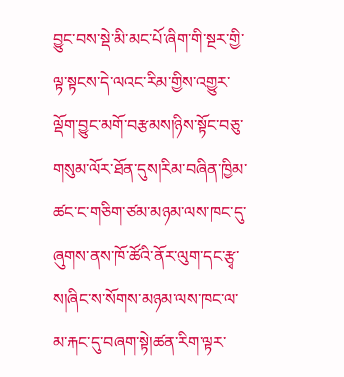བྱུང་བས་སྡེ་མི་མང་པོ་ཞིག་གི་སྔར་གྱི་ལྟ་སྟངས་དེ་ལའང་རིམ་གྱིས་འགྱུར་ལྡོག་བྱུང་མགོ་བརྩམས།ཉིས་སྟོང་བཅུ་གསུམ་ལོར་ཐོན་དུས།རིམ་བཞིན་ཁྱིམ་ཚང་ང་གཅིག་ཙམ་མཉམ་ལས་ཁང་དུ་ཞུགས་ནས་ཁོ་ཚོའི་ནོར་ལུག་དང་རྩྭ་ས།ཞིང་ས་སོགས་མཉམ་ལས་ཁང་ལ་མ་རྐང་དུ་བཞག་སྟེ།ཚན་རིག་ལྟར་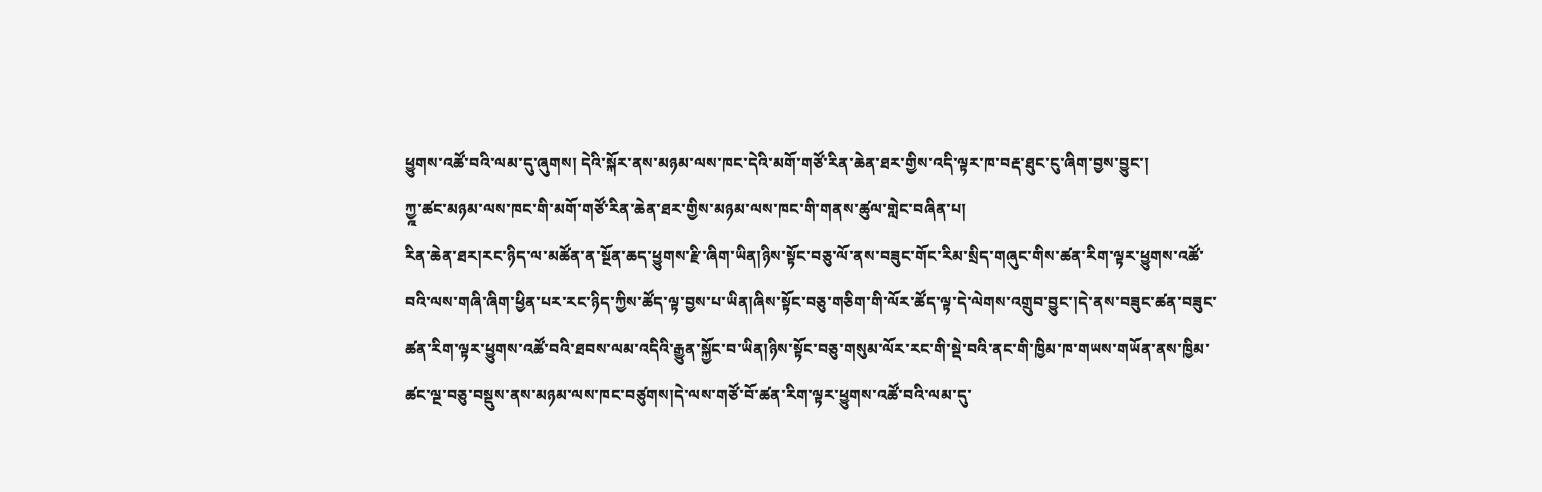ཕྱུགས་འཚོ་བའི་ལམ་དུ་ཞུགས། དེའི་སྐོར་ནས་མཉམ་ལས་ཁང་དེའི་མགོ་གཙོ་རིན་ཆེན་ཐར་གྱིས་འདི་ལྟར་ཁ་བརྡ་ཐུང་ངུ་ཞིག་བྱས་བྱུང་།
ཀྱྰ་ཚང་མཉམ་ལས་ཁང་གི་མགོ་གཙོ་རིན་ཆེན་ཐར་གྱིས་མཉམ་ལས་ཁང་གི་གནས་ཚུལ་གླེང་བཞིན་པ།
རིན་ཆེན་ཐར།རང་ཉིད་ལ་མཚོན་ན་སྔོན་ཆད་ཕྱུགས་རྫི་ཞིག་ཡིན།ཉིས་སྟོང་བཅུ་ལོ་ནས་བཟུང་གོང་རིམ་སྲིད་གཞུང་གིས་ཚན་རིག་ལྟར་ཕྱུགས་འཚོ་བའི་ལས་གཞི་ཞིག་ཕྱིན་པར་རང་ཉིད་ཀྱིས་ཚོད་ལྟ་བྱས་པ་ཡིན།ཞིས་སྟོང་བཅུ་གཅིག་གི་ལོར་ཚོད་ལྟ་དེ་ལེགས་འགྲུབ་བྱུང་།དེ་ནས་བཟུང་ཚན་བཟུང་ཚན་རིག་ལྟར་ཕྱུགས་འཚོ་བའི་ཐབས་ལམ་འདིའི་རྒྱུན་སྐྱོང་བ་ཡིན།ཉིས་སྟོང་བཅུ་གསུམ་ལོར་རང་གི་སྡེ་བའི་ནང་གི་ཁྱིམ་ཁ་གཡས་གཡོན་ནས་ཁྱིམ་ཚང་ལྔ་བཅུ་བསྡུས་ནས་མཉམ་ལས་ཁང་བཙུགས།དེ་ལས་གཙོ་བོ་ཚན་རིག་ལྟར་ཕྱུགས་འཚོ་བའི་ལམ་དུ་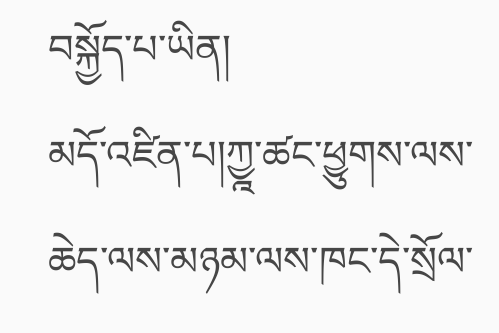བསྐྱོད་པ་ཡིན།
མདོ་འཛིན་པ།ཀྱྰ་ཚང་ཕྱུགས་ལས་ཆེད་ལས་མཉམ་ལས་ཁང་དེ་སྲོལ་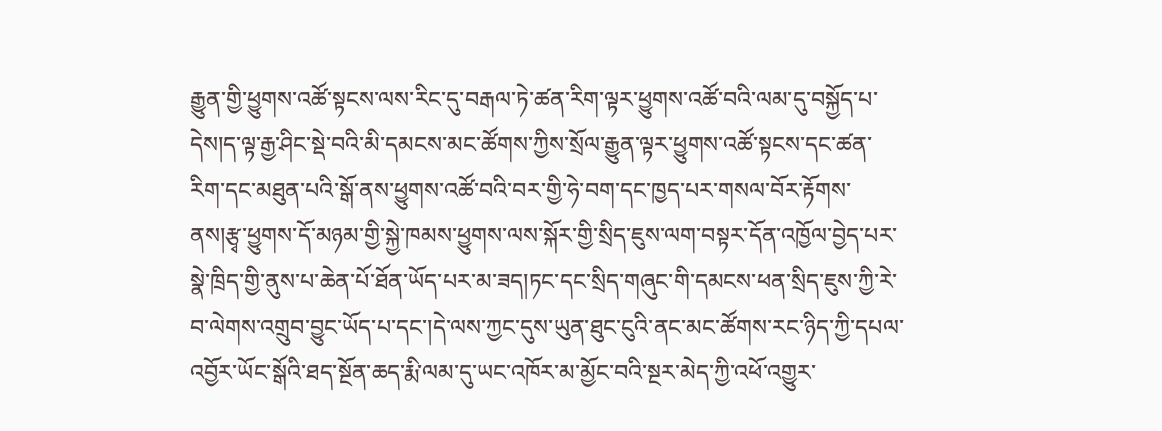རྒྱུན་གྱི་ཕྱུགས་འཚོ་སྟངས་ལས་རིང་དུ་བརྒལ་ཏེ་ཚན་རིག་ལྟར་ཕྱུགས་འཚོ་བའི་ལམ་དུ་བསྐྱོད་པ་དེས།ད་ལྟ་རྒྱ་ཤིང་སྡེ་བའི་མི་དམངས་མང་ཚོགས་ཀྱིས་སྲོལ་རྒྱུན་ལྟར་ཕྱུགས་འཚོ་སྟངས་དང་ཚན་རིག་དང་མཐུན་པའི་སྒོ་ནས་ཕྱུགས་འཚོ་བའི་བར་གྱི་ཧེ་བག་དང་ཁྱད་པར་གསལ་བོར་རྟོགས་ནས།རྩྭ་ཕྱུགས་དོ་མཉམ་གྱི་སྐྱེ་ཁམས་ཕྱུགས་ལས་སྐོར་གྱི་སྲིད་ཇུས་ལག་བསྟར་དོན་འཁྱོལ་བྱེད་པར་སྣེ་ཁྲིད་གྱི་ནུས་པ་ཆེན་པོ་ཐོན་ཡོད་པར་མ་ཟད།ཏང་དང་སྲིད་གཞུང་གི་དམངས་ཕན་སྲིད་ཇུས་ཀྱི་རེ་བ་ལེགས་འགྲུབ་བྱུང་ཡོད་པ་དང་།དེ་ལས་ཀྱང་དུས་ཡུན་ཐུང་ངུའི་ནང་མང་ཚོགས་རང་ཉིད་ཀྱི་དཔལ་འབྱོར་ཡོང་སྒོའི་ཐད་སྔོན་ཆད་རྨི་ལམ་དུ་ཡང་འཁོར་མ་མྱོང་བའི་སྔར་མེད་ཀྱི་འཕོ་འགྱུར་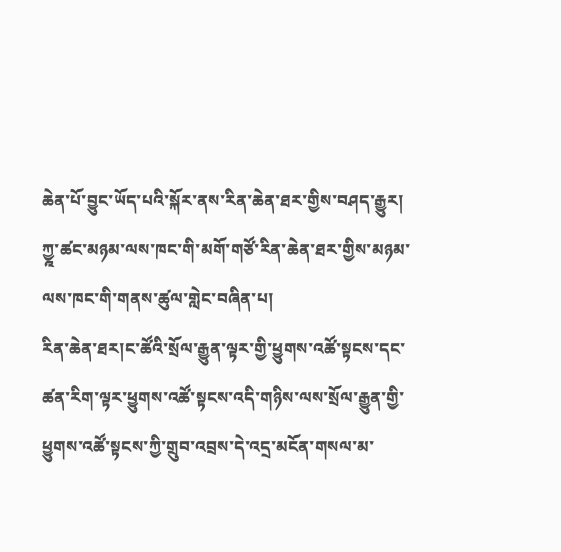ཆེན་པོ་བྱུང་ཡོད་པའི་སྐོར་ནས་རིན་ཆེན་ཐར་གྱིས་བཤད་རྒྱུར།
ཀྱྰ་ཚང་མཉམ་ལས་ཁང་གི་མགོ་གཙོ་རིན་ཆེན་ཐར་གྱིས་མཉམ་ལས་ཁང་གི་གནས་ཚུལ་གླེང་བཞིན་པ།
རིན་ཆེན་ཐར།ང་ཚོའི་སྲོལ་རྒྱུན་ལྟར་གྱི་ཕྱུགས་འཚོ་སྟངས་དང་ཚན་རིག་ལྟར་ཕྱུགས་འཚོ་སྟངས་འདི་གཉིས་ལས་སྲོལ་རྒྱུན་གྱི་ཕྱུགས་འཚོ་སྟངས་ཀྱི་གྲུབ་འབྲས་དེ་འདྲ་མངོན་གསལ་མ་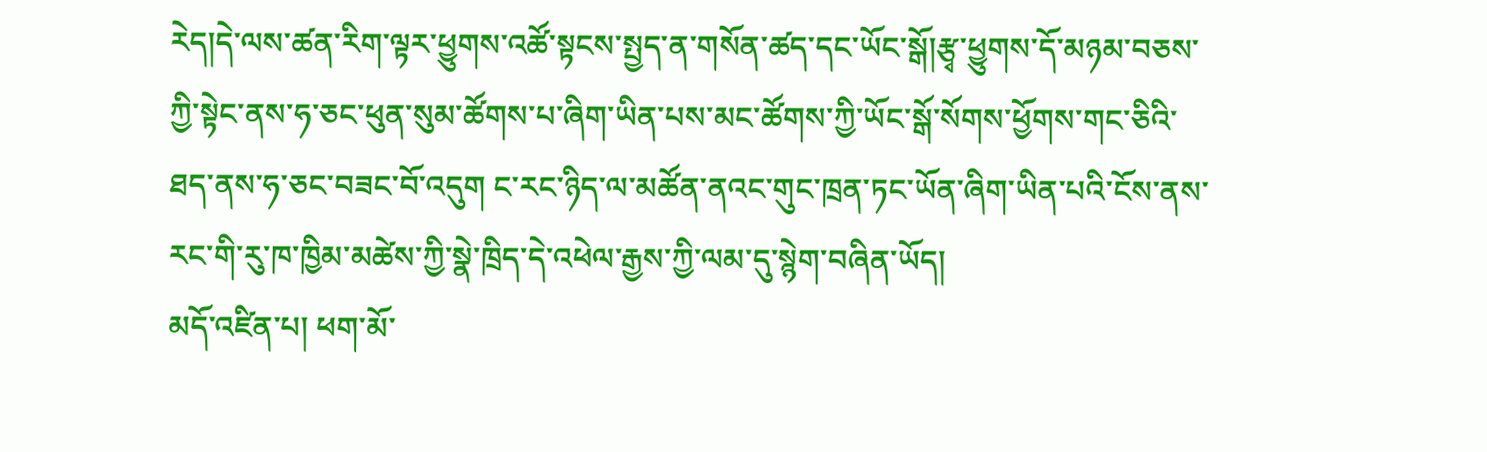རེད།དེ་ལས་ཚན་རིག་ལྟར་ཕྱུགས་འཚོ་སྟངས་སྤྱད་ན་གསོན་ཚད་དང་ཡོང་སྒོ།རྩྭ་ཕྱུགས་དོ་མཉམ་བཅས་ཀྱི་སྟེང་ནས་ཧ་ཅང་ཕུན་སུམ་ཚོགས་པ་ཞིག་ཡིན་པས་མང་ཚོགས་ཀྱི་ཡོང་སྒོ་སོགས་ཕྱོགས་གང་ཅིའི་ཐད་ནས་ཧ་ཅང་བཟང་བོ་འདུག ང་རང་ཉིད་ལ་མཚོན་ནའང་གུང་ཁྲན་ཏང་ཡོན་ཞིག་ཡིན་པའི་ངོས་ནས་རང་གི་རུ་ཁ་ཁྱིམ་མཚེས་ཀྱི་སྣེ་ཁྲིད་དེ་འཕེལ་རྒྱས་ཀྱི་ལམ་དུ་སྙེག་བཞིན་ཡོད།
མདོ་འཛིན་པ། ཕག་མོ་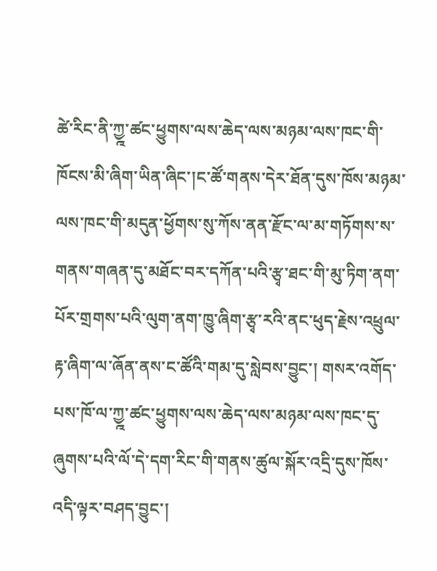ཚེ་རིང་ནི་ཀྱྰ་ཚང་ཕྱུགས་ལས་ཆེད་ལས་མཉམ་ལས་ཁང་གི་ཁོངས་མི་ཞིག་ཡིན་ཞིང་།ང་ཚོ་གནས་དེར་ཐོན་དུས་ཁོས་མཉམ་ལས་ཁང་གི་མདུན་ཕྱོགས་སུ་ཀོས་ནན་རྫོང་ལ་མ་གཏོགས་ས་གནས་གཞན་དུ་མཐོང་བར་དཀོན་པའི་རྩྭ་ཐང་གི་མུ་ཏིག་ནག་པོར་གྲགས་པའི་ལུག་ནག་ཁྱུ་ཞིག་རྩྭ་རའི་ནང་ཕུད་རྗེས་འཕྲུལ་རྟ་ཞིག་ལ་ཞོན་ནས་ང་ཚོའི་གམ་དུ་སླེབས་བྱུང་། གསར་འགོད་པས་ཁོ་ལ་ཀྱྰ་ཚང་ཕྱུགས་ལས་ཆེད་ལས་མཉམ་ལས་ཁང་དུ་ཞུགས་པའི་ལོ་དེ་དག་རིང་གི་གནས་ཚུལ་སྐོར་འདྲི་དུས་ཁོས་འདི་ལྟར་བཤད་བྱུང་།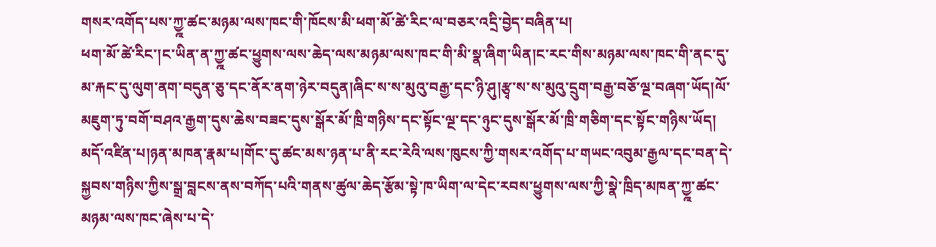གསར་འགོད་པས་ཀྱྰ་ཚང་མཉམ་ལས་ཁང་གི་ཁོངས་མི་ཕག་མོ་ཚེ་རིང་ལ་བཅར་འདྲི་བྱེད་བཞིན་པ།
ཕག་མོ་ཚེ་རིང་།ང་ཡིན་ན་ཀྱྰ་ཚང་ཕྱུགས་ལས་ཆེད་ལས་མཉམ་ལས་ཁང་གི་མི་སྣ་ཞིག་ཡིན།ང་རང་གིས་མཉམ་ལས་ཁང་གི་ནང་དུ་མ་རྐང་དུ་ལུག་ནག་བདུན་ཅུ་དང་ནོར་ནག་ཉེར་བདུན།ཞིང་ས་ས་མུའུ་བརྒྱ་དང་ཉི་ཤུ།རྩྭ་ས་ས་མུའུ་དྲུག་བརྒྱ་བཅོ་ལྔ་བཞག་ཡོད།ལོ་མཇུག་ཏུ་བགོ་བཤའ་རྒྱག་དུས་ཆེས་བཟང་དུས་སྒོར་མོ་ཁྲི་གཉིས་དང་སྟོང་ལྔ་དང་ཉུང་དུས་སྒོར་མོ་ཁྲི་གཅིག་དང་སྟོང་གཉིས་ཡོད།
མདོ་འཛིན་པ།ཉན་མཁན་རྣམ་པ།གོང་དུ་ཚང་མས་ཉན་པ་ནི་རང་རེའི་ལས་ཁུངས་ཀྱི་གསར་འགོད་པ་གཡང་འབུམ་རྒྱལ་དང་བན་དེ་སྐྱབས་གཉིས་ཀྱིས་སྒྲ་བླངས་ནས་བཀོད་པའི་གནས་ཚུལ་ཆེད་རྩོམ་སྟེ་ཁ་ཡིག་ལ་དེང་རབས་ཕྱུགས་ལས་ཀྱི་སྣེ་ཁྲིད་མཁན་ཀྱྰ་ཚང་མཉམ་ལས་ཁང་ཞེས་པ་དེ་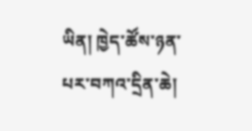ཡིན། ཁྱེད་ཚོས་ཉན་པར་བཀའ་དྲིན་ཆེ།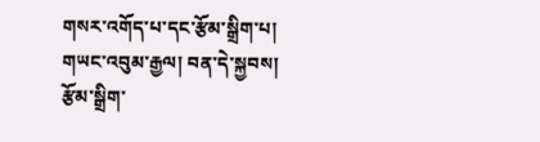གསར་འགོད་པ་དང་རྩོམ་སྒྲིག་པ། གཡང་འབུམ་རྒྱལ། བན་དེ་སྐྱབས།
རྩོམ་སྒྲིག་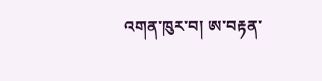འགན་ཁུར་བ། ཨ་བརྟན་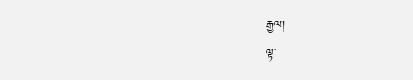རྒྱལ།
ལྟ་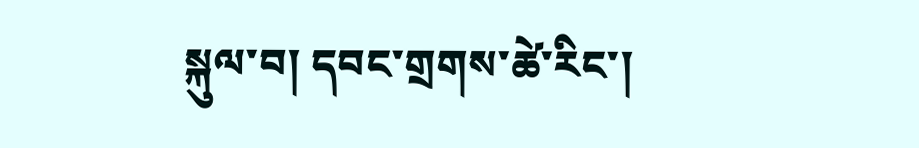སྐུལ་བ། དབང་གྲགས་ཚེ་རིང་།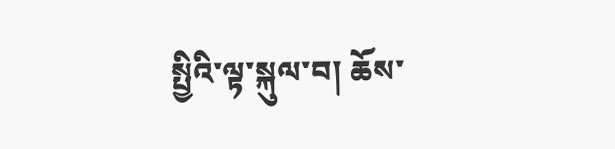སྤྱིའི་ལྟ་སྐུལ་བ། ཆོས་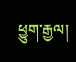ཕྱུག་རྒྱལ།